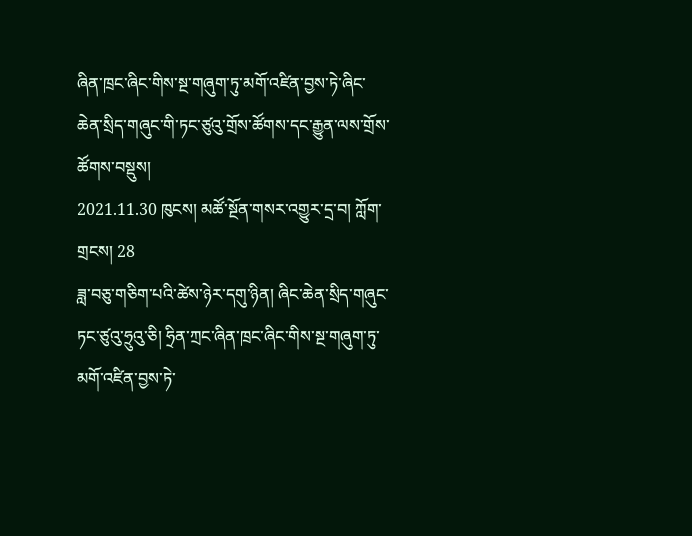ཞིན་ཁྲང་ཞིང་གིས་སྔ་གཞུག་ཏུ་མགོ་འཛིན་བྱས་ཏེ་ཞིང་ཆེན་སྲིད་གཞུང་གི་ཏང་ཙུའུ་གྲོས་ཚོགས་དང་རྒྱུན་ལས་གྲོས་ཚོགས་བསྡུས།
2021.11.30 ཁུངས། མཚོ་སྔོན་གསར་འགྱུར་དྲ་བ། ཀློག་གྲངས། 28
ཟླ་བཅུ་གཅིག་པའི་ཚེས་ཉེར་དགུ་ཉིན། ཞིང་ཆེན་སྲིད་གཞུང་ཏང་ཙུའུ་ཧྲུའུ་ཅི། ཧྲིན་ཀྲང་ཞིན་ཁྲང་ཞིང་གིས་སྔ་གཞུག་ཏུ་མགོ་འཛིན་བྱས་ཏེ་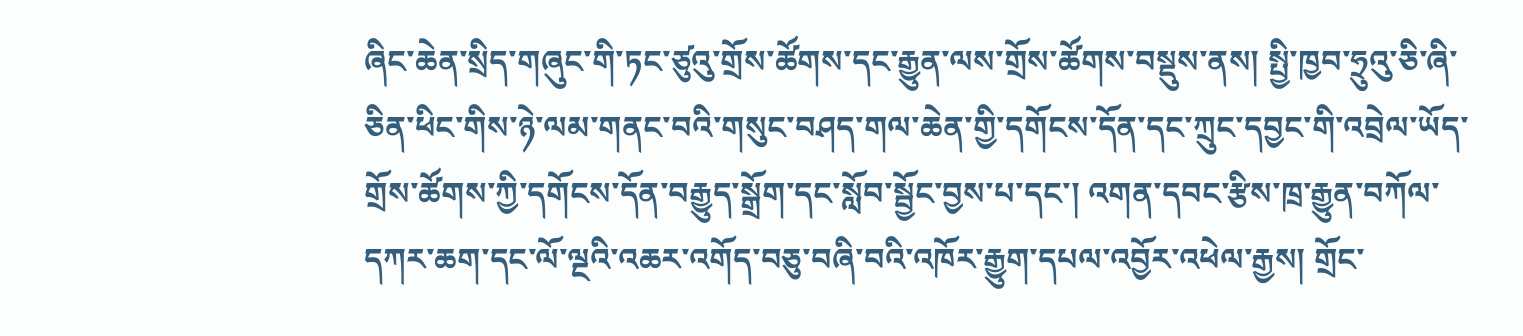ཞིང་ཆེན་སྲིད་གཞུང་གི་ཏང་ཙུའུ་གྲོས་ཚོགས་དང་རྒྱུན་ལས་གྲོས་ཚོགས་བསྡུས་ནས། སྤྱི་ཁྱབ་ཧྲུའུ་ཅི་ཞི་ཅིན་ཕིང་གིས་ཉེ་ལམ་གནང་བའི་གསུང་བཤད་གལ་ཆེན་གྱི་དགོངས་དོན་དང་ཀྲུང་དབྱང་གི་འབྲེལ་ཡོད་གྲོས་ཚོགས་ཀྱི་དགོངས་དོན་བརྒྱུད་སྒྲོག་དང་སློབ་སྦྱོང་བྱས་པ་དང་། འགན་དབང་རྩིས་ཁྲ་རྒྱུན་བཀོལ་དཀར་ཆག་དང་ལོ་ལྔའི་འཆར་འགོད་བཅུ་བཞི་བའི་འཁོར་རྒྱུག་དཔལ་འབྱོར་འཕེལ་རྒྱས། གྲོང་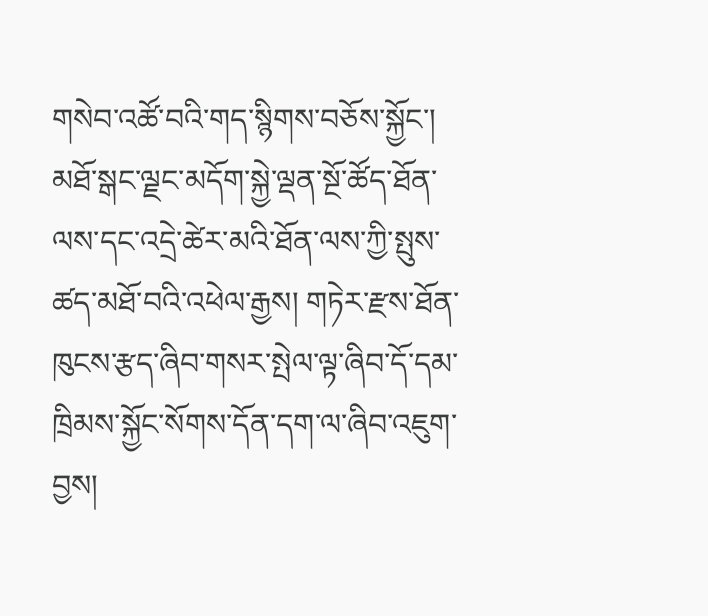གསེབ་འཚོ་བའི་གད་སྙིགས་བཅོས་སྐྱོང་། མཐོ་སྒང་ལྗང་མདོག་སྐྱེ་ལྡན་སྔོ་ཚོད་ཐོན་ལས་དང་འདྲེ་ཚེར་མའི་ཐོན་ལས་ཀྱི་སྤུས་ཚད་མཐོ་བའི་འཕེལ་རྒྱས། གཏེར་རྫས་ཐོན་ཁུངས་རྩད་ཞིབ་གསར་སྤེལ་ལྟ་ཞིབ་དོ་དམ་ཁྲིམས་སྐྱོང་སོགས་དོན་དག་ལ་ཞིབ་འཇུག་བྱས།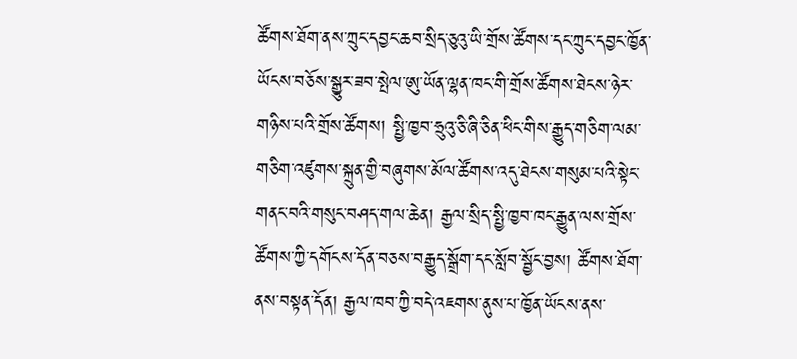ཚོགས་ཐོག་ནས་ཀྲུང་དབྱང་ཆབ་སྲིད་ཅུའུ་ཡི་གྲོས་ཚོགས་དང་ཀྲུང་དབྱང་ཁྱོན་ཡོངས་བཅོས་སྒྱུར་ཟབ་སྤེལ་ཨུ་ཡོན་ལྷན་ཁང་གི་གྲོས་ཚོགས་ཐེངས་ཉེར་གཉིས་པའི་གྲོས་ཚོགས། སྤྱི་ཁྱབ་ཧྲུའུ་ཅི་ཞི་ཅིན་ཕིང་གིས་རྒྱུད་གཅིག་ལམ་གཅིག་འཛུགས་སྐྲུན་གྱི་བཞུགས་མོལ་ཚོགས་འདུ་ཐེངས་གསུམ་པའི་སྟེང་གནང་བའི་གསུང་བཤད་གལ་ཆེན། རྒྱལ་སྲིད་སྤྱི་ཁྱབ་ཁང་རྒྱུན་ལས་གྲོས་ཚོགས་ཀྱི་དགོངས་དོན་བཅས་བརྒྱུད་སྒྲོག་དང་སློབ་སྦྱོང་བྱས། ཚོགས་ཐོག་ནས་བསྟན་དོན། རྒྱལ་ཁབ་ཀྱི་བདེ་འཇགས་ནུས་པ་ཁྱོན་ཡོངས་ནས་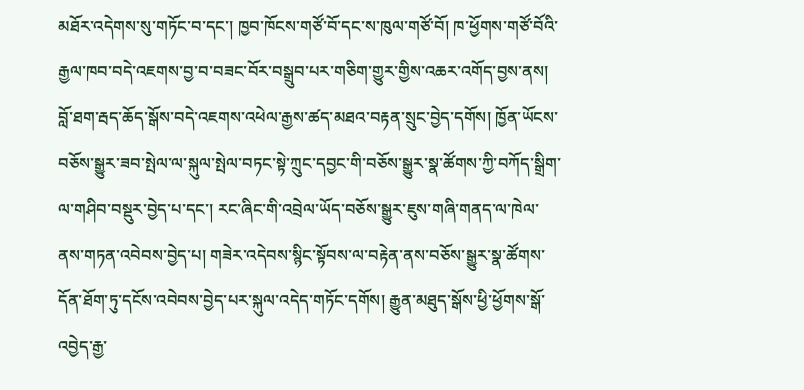མཐོར་འདེགས་སུ་གཏོང་བ་དང་། ཁྱབ་ཁོངས་གཙོ་བོ་དང་ས་ཁུལ་གཙོ་བོ། ཁ་ཕྱོགས་གཙོ་བོའི་རྒྱལ་ཁབ་བདེ་འཇགས་བྱ་བ་བཟང་བོར་བསྒྲུབ་པར་གཅིག་གྱུར་གྱིས་འཆར་འགོད་བྱས་ནས། བློ་ཐག་རྦད་ཆོད་སྒོས་བདེ་འཇགས་འཕེལ་རྒྱས་ཚད་མཐའ་བརྟན་སྲུང་བྱེད་དགོས། ཁྱོན་ཡོངས་བཅོས་སྒྱུར་ཟབ་སྤེལ་ལ་སྐུལ་སྤེལ་བཏང་སྟེ་ཀྲུང་དབྱང་གི་བཅོས་སྒྱུར་སྣ་ཚོགས་ཀྱི་བཀོད་སྒྲིག་ལ་གཤིབ་བསྡུར་བྱེད་པ་དང་། རང་ཞིང་གི་འབྲེལ་ཡོད་བཅོས་སྒྱུར་ཇུས་གཞི་གནད་ལ་ཁེལ་ནས་གཏན་འབེབས་བྱེད་པ། གཟེར་འདེབས་སྙིང་སྟོབས་ལ་བརྟེན་ནས་བཅོས་སྒྱུར་སྣ་ཚོགས་དོན་ཐོག་ཏུ་དངོས་འབེབས་བྱེད་པར་སྐུལ་འདེད་གཏོང་དགོས། རྒྱུན་མཐུད་སྒོས་ཕྱི་ཕྱོགས་སྒོ་འབྱེད་རྒྱ་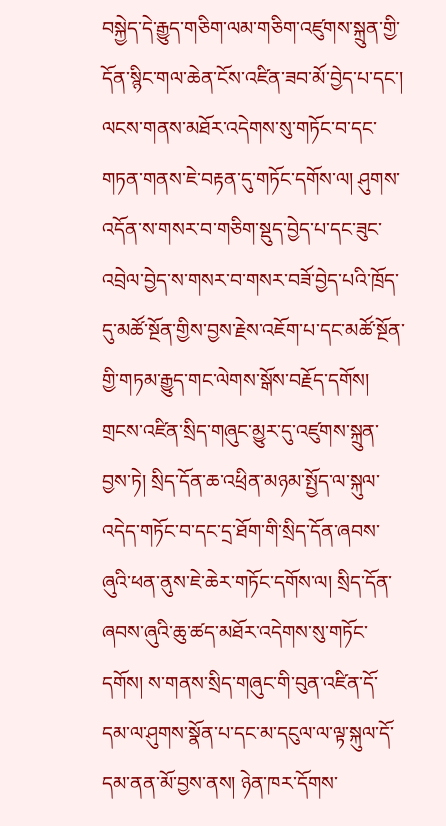བསྐྱེད་དེ་རྒྱུད་གཅིག་ལམ་གཅིག་འཛུགས་སྐྲུན་གྱི་དོན་སྙིང་གལ་ཆེན་ངོས་འཛིན་ཟབ་མོ་བྱེད་པ་དང་། ལངས་གནས་མཐོར་འདེགས་སུ་གཏོང་བ་དང་གཏན་གནས་ཇེ་བརྟན་དུ་གཏོང་དགོས་ལ། ཤུགས་འདོན་ས་གསར་བ་གཅིག་སྡུད་བྱེད་པ་དང་ཟུང་འབྲེལ་བྱེད་ས་གསར་བ་གསར་བཟོ་བྱེད་པའི་ཁྲོད་དུ་མཚོ་སྔོན་གྱིས་བྱས་རྗེས་འཇོག་པ་དང་མཚོ་སྔོན་གྱི་གཏམ་རྒྱུད་གང་ལེགས་སྒོས་བརྗོད་དགོས། གྲངས་འཛིན་སྲིད་གཞུང་མྱུར་དུ་འཛུགས་སྐྲུན་བྱས་ཏེ། སྲིད་དོན་ཆ་འཕྲིན་མཉམ་སྤྱོད་ལ་སྐུལ་འདེད་གཏོང་བ་དང་དྲ་ཐོག་གི་སྲིད་དོན་ཞབས་ཞུའི་ཕན་ནུས་ཇེ་ཆེར་གཏོང་དགོས་ལ། སྲིད་དོན་ཞབས་ཞུའི་ཆུ་ཚད་མཐོར་འདེགས་སུ་གཏོང་དགོས། ས་གནས་སྲིད་གཞུང་གི་བུན་འཛིན་དོ་དམ་ལ་ཤུགས་སྣོན་པ་དང་མ་དངུལ་ལ་ལྟ་སྐུལ་དོ་དམ་ནན་མོ་བྱས་ནས། ཉེན་ཁར་དོགས་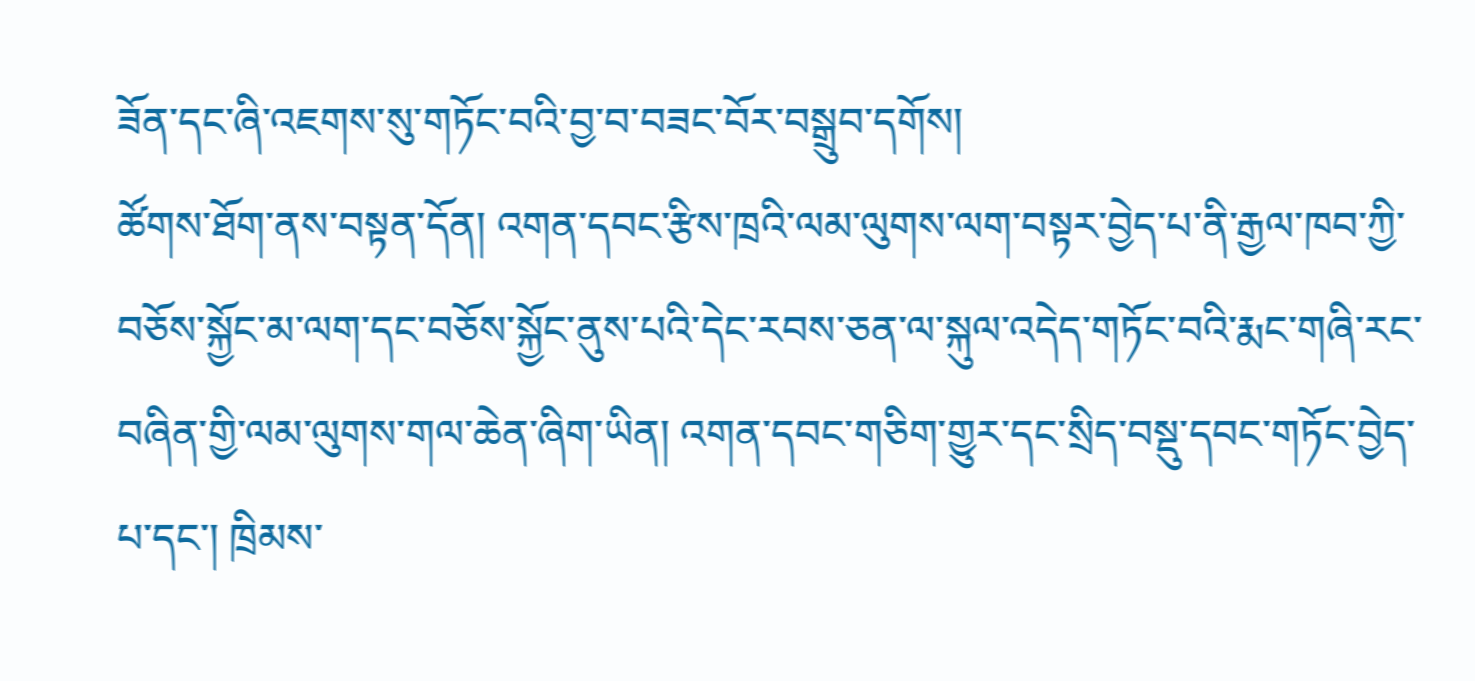ཟོན་དང་ཞི་འཇགས་སུ་གཏོང་བའི་བྱ་བ་བཟང་བོར་བསྒྲུབ་དགོས།
ཚོགས་ཐོག་ནས་བསྟན་དོན། འགན་དབང་རྩིས་ཁྲའི་ལམ་ལུགས་ལག་བསྟར་བྱེད་པ་ནི་རྒྱལ་ཁབ་ཀྱི་བཅོས་སྐྱོང་མ་ལག་དང་བཅོས་སྐྱོང་ནུས་པའི་དེང་རབས་ཅན་ལ་སྐུལ་འདེད་གཏོང་བའི་རྨང་གཞི་རང་བཞིན་གྱི་ལམ་ལུགས་གལ་ཆེན་ཞིག་ཡིན། འགན་དབང་གཅིག་གྱུར་དང་སྲིད་བསྡུ་དབང་གཏོང་བྱེད་པ་དང་། ཁྲིམས་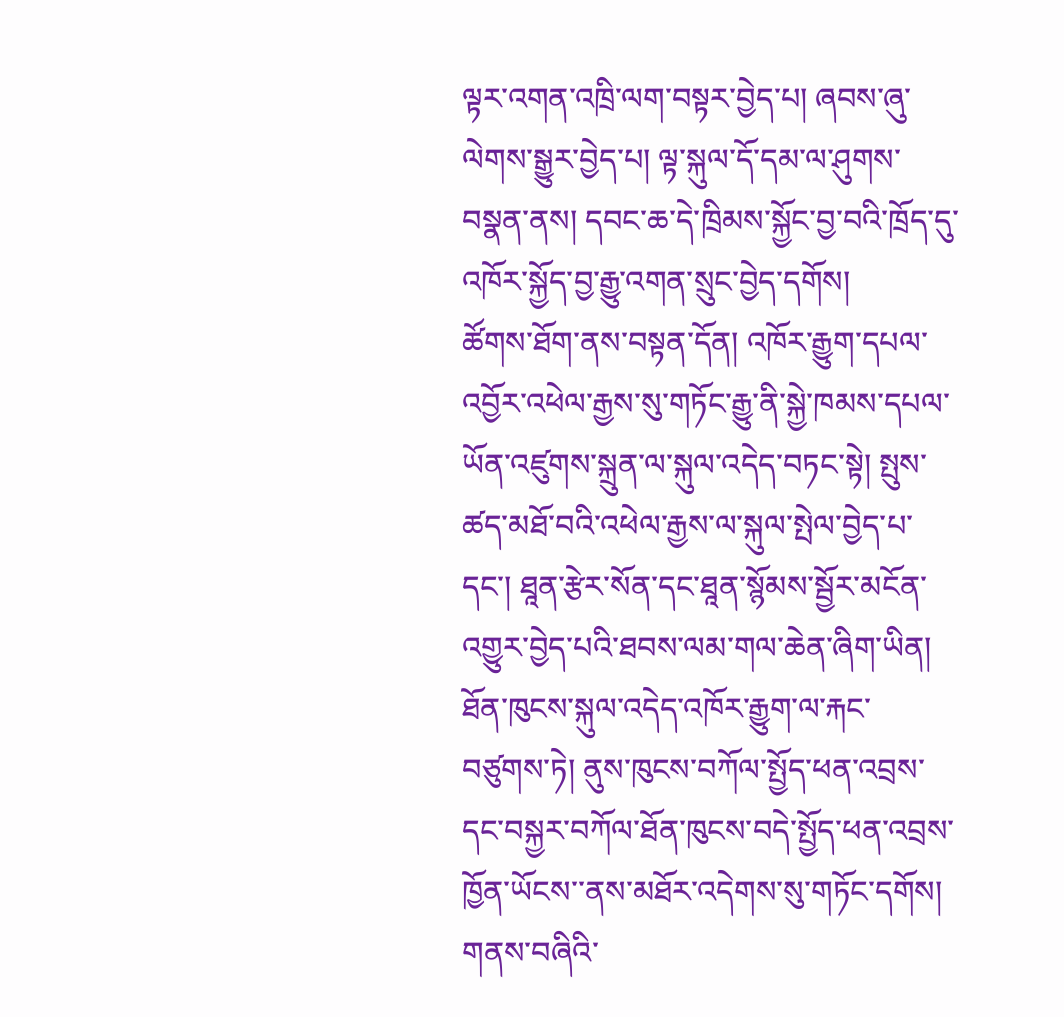ལྟར་འགན་འཁྲི་ལག་བསྟར་བྱེད་པ། ཞབས་ཞུ་ལེགས་སྒྱུར་བྱེད་པ། ལྟ་སྐུལ་དོ་དམ་ལ་ཤུགས་བསྣན་ནས། དབང་ཆ་དེ་ཁྲིམས་སྐྱོང་བྱ་བའི་ཁྲོད་དུ་འཁོར་སྐྱོད་བྱ་རྒྱུ་འགན་སྲུང་བྱེད་དགོས།
ཚོགས་ཐོག་ནས་བསྟན་དོན། འཁོར་རྒྱུག་དཔལ་འབྱོར་འཕེལ་རྒྱས་སུ་གཏོང་རྒྱུ་ནི་སྐྱེ་ཁམས་དཔལ་ཡོན་འཛུགས་སྐྲུན་ལ་སྐུལ་འདེད་བཏང་སྟེ། སྤུས་ཚད་མཐོ་བའི་འཕེལ་རྒྱས་ལ་སྐུལ་སྤེལ་བྱེད་པ་དང་། ཐཱན་རྩེར་སོན་དང་ཐཱན་སྙོམས་སྦྱོར་མངོན་འགྱུར་བྱེད་པའི་ཐབས་ལམ་གལ་ཆེན་ཞིག་ཡིན། ཐོན་ཁུངས་སྐུལ་འདེད་འཁོར་རྒྱུག་ལ་རྐང་བཙུགས་ཏེ། ནུས་ཁུངས་བཀོལ་སྤྱོད་ཕན་འབྲས་དང་བསྐྱར་བཀོལ་ཐོན་ཁུངས་བདེ་སྤྱོད་ཕན་འབྲས་ཁྱོན་ཡོངས་་ནས་མཐོར་འདེགས་སུ་གཏོང་དགོས། གནས་བཞིའི་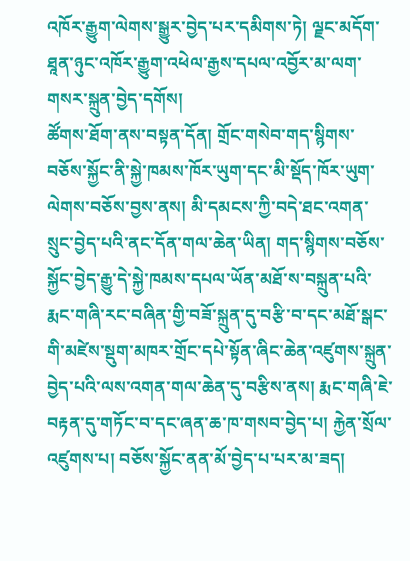འཁོར་རྒྱུག་ལེགས་སྒྱུར་བྱེད་པར་དམིགས་ཏེ། ལྗང་མདོག་ཐཱན་ཉུང་འཁོར་རྒྱུག་འཕེལ་རྒྱས་དཔལ་འབྱོར་མ་ལག་གསར་སྐྲུན་བྱེད་དགོས།
ཚོགས་ཐོག་ནས་བསྟན་དོན། གྲོང་གསེབ་གད་སྙིགས་བཅོས་སྐྱོང་ནི་སྐྱེ་ཁམས་ཁོར་ཡུག་དང་མི་སྡོད་ཁོར་ཡུག་ལེགས་བཅོས་བྱས་ནས། མི་དམངས་ཀྱི་བདེ་ཐང་འགན་སྲུང་བྱེད་པའི་ནང་དོན་གལ་ཆེན་ཡིན། གད་སྙིགས་བཅོས་སྐྱོང་བྱེད་རྒྱུ་དེ་སྐྱེ་ཁམས་དཔལ་ཡོན་མཐོ་ས་བསྐྲུན་པའི་རྨང་གཞི་རང་བཞིན་གྱི་བཟོ་སྐྲུན་དུ་བརྩི་བ་དང་མཐོ་སྒང་གི་མཛེས་སྡུག་མཁར་གྲོང་དཔེ་སྟོན་ཞིང་ཆེན་འཛུགས་སྐྲུན་བྱེད་པའི་ལས་འགན་གལ་ཆེན་དུ་བརྩིས་ནས། རྨང་གཞི་ཇེ་བརྟན་དུ་གཏོང་བ་དང་ཞན་ཆ་ཁ་གསབ་བྱེད་པ། རྐྱེན་སྲོལ་འཛུགས་པ། བཅོས་སྐྱོང་ནན་མོ་བྱེད་པ་པར་མ་ཟད།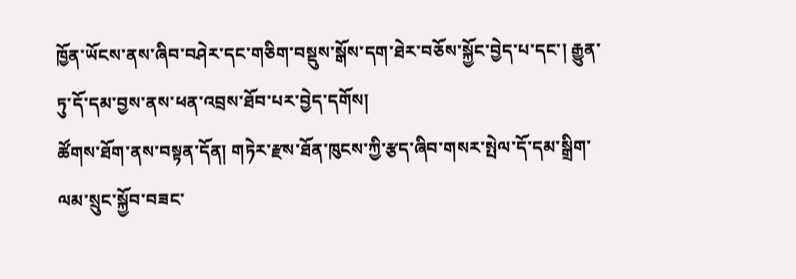ཁྱོན་ཡོངས་ནས་ཞིབ་བཤེར་དང་གཅིག་བསྡུས་སྒོས་དག་ཐེར་བཅོས་སྐྱོང་བྱེད་པ་དང་། རྒྱུན་ཏུ་དོ་དམ་བྱས་ནས་ཕན་འབྲས་ཐོབ་པར་བྱེད་དགོས།
ཚོགས་ཐོག་ནས་བསྟན་དོན། གཏེར་རྫས་ཐོན་ཁུངས་ཀྱི་རྩད་ཞིབ་གསར་སྤེལ་དོ་དམ་སྒྲིག་ལམ་སྲུང་སྐྱོབ་བཟང་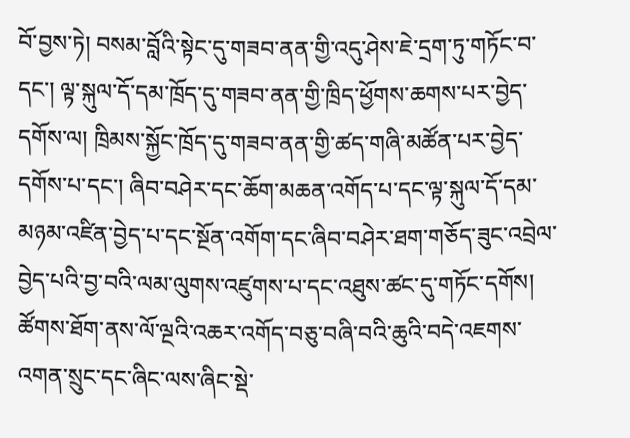བོ་བྱས་ཏེ། བསམ་བློའི་སྟེང་དུ་གཟབ་ནན་གྱི་འདུ་ཤེས་ཇེ་དྲག་ཏུ་གཏོང་བ་དང་། ལྟ་སྐུལ་དོ་དམ་ཁྲོད་དུ་གཟབ་ནན་གྱི་ཁྲིད་ཕྱོགས་ཆགས་པར་བྱེད་དགོས་ལ། ཁྲིམས་སྐྱོང་ཁྲོད་དུ་གཟབ་ནན་གྱི་ཚད་གཞི་མཚོན་པར་བྱེད་དགོས་པ་དང་། ཞིབ་བཤེར་དང་ཆོག་མཆན་འགོད་པ་དང་ལྟ་སྐུལ་དོ་དམ་མཉམ་འཛིན་བྱེད་པ་དང་སྔོན་འགོག་དང་ཞིབ་བཤེར་ཐག་གཅོད་ཟུང་འབྲེལ་བྱེད་པའི་བྱ་བའི་ལམ་ལུགས་འཛུགས་པ་དང་འཐུས་ཚང་དུ་གཏོང་དགོས།
ཚོགས་ཐོག་ནས་ལོ་ལྔའི་འཆར་འགོད་བཅུ་བཞི་བའི་ཆུའི་བདེ་འཇགས་འགན་སྲུང་དང་ཞིང་ལས་ཞིང་སྡེ་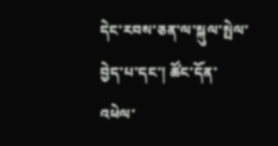དེང་རབས་ཅན་ལ་སྐུལ་སྤེལ་བྱེད་པ་དང་། ཚོང་དོན་འཕེལ་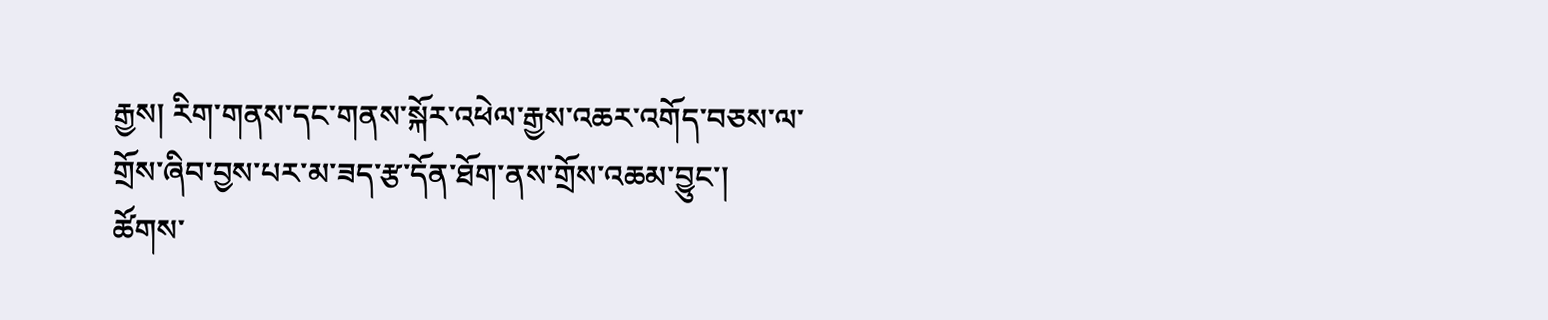རྒྱས། རིག་གནས་དང་གནས་སྐོར་འཕེལ་རྒྱས་འཆར་འགོད་བཅས་ལ་གྲོས་ཞིབ་བྱས་པར་མ་ཟད་རྩ་དོན་ཐོག་ནས་གྲོས་འཆམ་བྱུང་།
ཚོགས་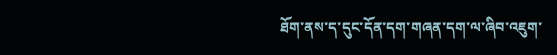ཐོག་ནས་ད་དུང་དོན་དག་གཞན་དག་ལ་ཞིབ་འཇུག་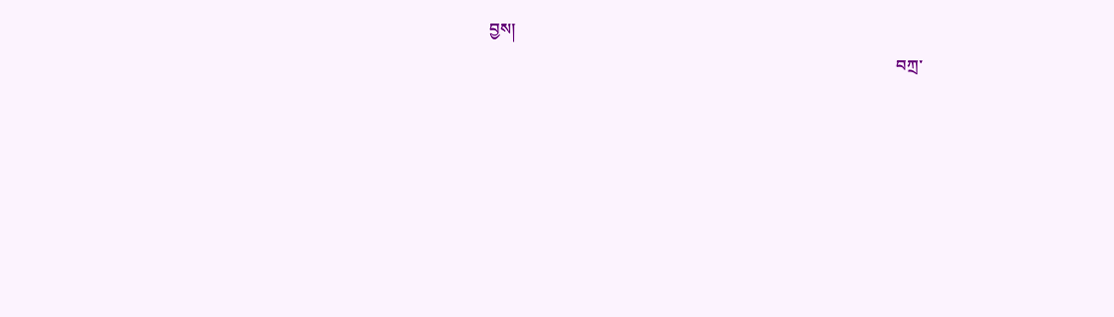བྱས།
                                                                                                  བཀྲ་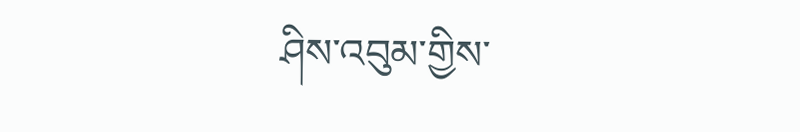ཤིས་འབུམ་གྱིས་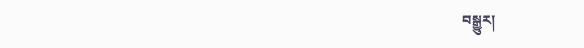བསྒྱུར།